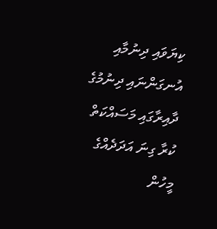ކިޔަވައި ދިނުމާއި އުނގަންނައި ދިނުމުގެ ދާއިރާގައި މަސައްކަތް ކުރާ ގިނަ އަދަދެއްގެ މީހުން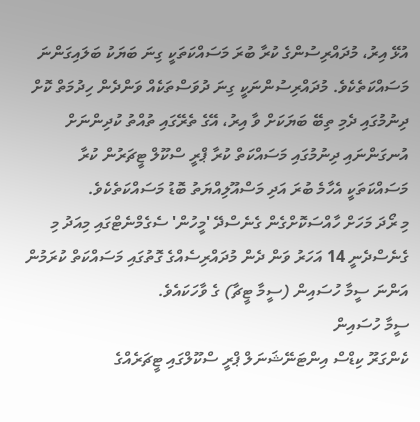އުޅޭ އިރު، މުދައްރިސުންގެ ކުރާ ބުރަ މަސައްކަތަކީ ގިނަ ބަޔަކު ބަލައިގަންނަ މަސައްކަތެކެވެ. މުދައްރިސުންނަކީ ގިނަ ދުވަސްތަކެއް ވަންދެން ހިދުމަތް ކޮށް ދިނުމުގައި ދެމި ތިބޭ ބަޔަކަށް ވާ އިރު، އޭގެ ތެރޭގައި ތުއްތު ކުދިންނަށް އުނގަންނައި ދިނުމުގައި މަސައްކަތް ކުރާ ޕްރީ ސްކޫލް ޓީޗަރުން ކުރާ މަސައްކަތަކީ އެހާމެ ބުރަ އަދި މަސްއޫލިއްޔަތު ބޮޑު މަސައްކަތެކެވެ.
މި ރޯދަ މަހަށް ހާއްސަކޮށްގެން ގެނެސްދޭ 'މީހުން' ސެގެމްނެޓްގައި މިއަދު މި ގެނެސްދެނީ 14 އަހަރު ވަން ދެން މުދައްރިސެއްގެ ގޮތުގައި މަސައްކަތް ކުރަމުން އަންނަ ސީމާ ހުސައިން (ސީމާ ޓީޗާ) ގެ ވާހަކައެވެ.
ސީމާ ހުސައިން
ކެންގަރޫ ކިޑްސް އިންޓަނޭޝަނަލް ޕްރީ ސްކޫލްގައި ޓީޗަރެއްގެ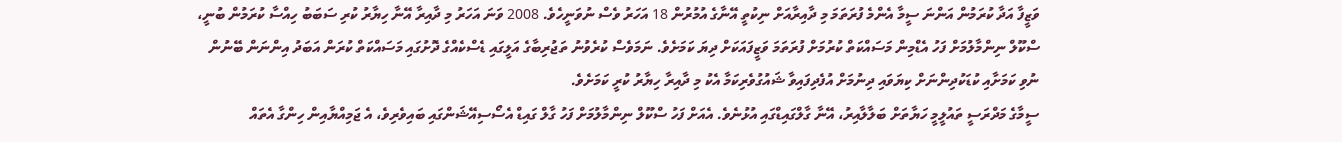ވަޒީފާ އަދާ ކުރަމުން އަންނަ ސީމާ އެންމެ ފުރަތަމަ މި ދާއިރާއަށް ނިކުތީ އޭނާގެ އުމުރުން 18 އަހަރު ވެސް ނުވަނީހެވެ. 2008 ވަނަ އަހަރު މި ދާއިރާ އޭނާ ހިޔާރު ކުރި ސަބަބު ހިއްސާ ކުރަމުން ބުނީ، ސްކޫލް ނިންމާލުމަށް ފަހު އެޑްމިން މަސައްކަތް ކުރުމަށް ފުރަތަމަ ވަޒީފައަކަށް ދިޔަ ކަމަށެވެ. ނަމަވެސް ކުރެވުނު ތަޖުރިބާގެ އަލީގައި ޑެސްކެއްގެ ދޮށުގައި މަސައްކަތް ކުރަން އަބަދު އިންނަން ބޭނުން ނުވި ކަމަށާއި ކުޑަކުދިންނަށް ކިޔަވައި ދިނުމަށް އުފެދިފައިވާ ޝައުގުވެރިކަމާ އެކު މި ދާއިރާ ހިޔާރު ކުރީ ކަމަށެވެ.
ސީމާގެ މަދްރަސީ ތައުލީމީ ހަޔާތަށް ބަލާލާއިރު، އޭނާ ގާލްގައިޑްގައި އުޅުނެވެ. އެއަށް ފަހު ސްކޫލް ނިންމާލުމަށް ފަހު ގާލް ގައިޑް އެސޯސިއޭޝަންގައި ބައިވެރިވެ، އެ ޖަމިއްޔާއިން ހިންގާ އެތައް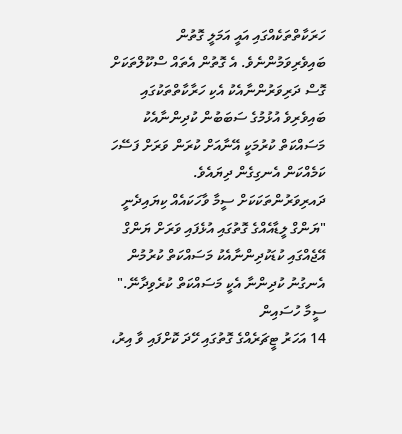ހަރަކާތްތަކެއްގައި އައީ އަމަލީ ގޮތުން ބައިވެރިވަމުންނެވެ. އެ ގޮތުން އެތައް ސްކޫލްތަކަށް ގޮސް ދަރިވަރުންނާއެކު އެކި ހަރާކާތްތަކުގައި ބައިވެރިވެ އުޅުމުގެ ސަބަބުން ކުދިންނާއެކު މަސައްކަތް ކުރުމަކީ އޭނާއަށް ކުރަން ވަރަށް ފަސޭހަ ކަމެއްކަން އެނގިގެން ދިޔައެވެ.
ދައރިވަރުންތަކަކަށް ސީމާ ވާހަކައެއް ކިޔައިދެނީ
"ޔަންގް ލީޑާއެއްގެ ގޮތުގައި އުޅެފައި ވަރަށް ޔަންގް އޭޖެއްގައި ކުޑަކުދިންނާއެކު މަސައްކަތް ކުރުމުން އެނގުނު ކުދިންނާ އެކީ މަސައްކަތް ކުރެވިދާނޭ."
ސީމާ ހުސައިން
14 އަހަރު ޓީޗަރެއްގެ ގޮތުގައި ހޭދަ ކޮށްފައި ވާ އިރު،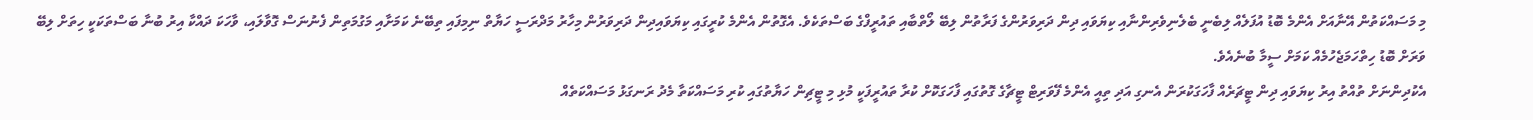މި މަސައްކަތުން އޭނާއަށް އެންމެ ބޮޑު އުފަލެއް ލިބެނީ ބެލެނިވެރިންނާއި ކިޔަވައި ދިން ދަރިވަރުންގެ ފަރާތުން ލިބޭ ލޯތްބާއި ތައުރީފްގެ ބަސްތަކެވެ. އެގޮތުން އެންމެ ކުރީގައި ކިޔަވައިދިން ދަރިވަރުން މިހާރު މަދްރަސީ ހަޔާތް ނިމިފައި ތިބޭނެ ކަމަށާއި މަގުމަތިން ފެނުނަސް ގޮވާލައި، ވާހަކަ ދައްކާ އިރު ބުނާ ބަސްތަކަކީ ހިތަށް ލިބޭ ވަރަށް ބޮޑު ހިތްހަމަޖެހުމެއް ކަމަށް ސީމާ ބުނެއެވެ.
އެކުދިންނަށް ތުއްތު އިރު ކިޔަވައި ދިން ޓީޗަރެއް ފާހަގަކުރަން އެނގި އަދި ތިއީ އެންމެ ފޭވަރިޓް ޓީޗާގެ ގޮތުގައި ފާހަގަކޮށް ކުރާ ތައުރީފަކީ މުޅި މި ޓީޗިން ހަޔާތުގައި ކުރި މަސައްކަތާ މެދު ރަނގަޅު މަސައްކަތެއް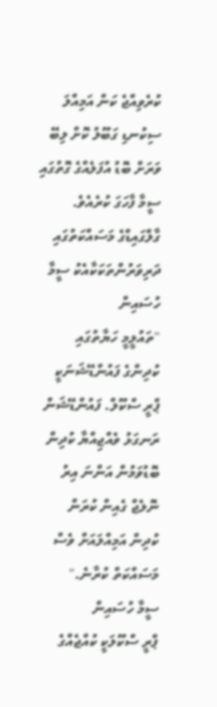ކުރެވިއްޖެ ކަން އަމިއްލަ ސިކުނޑި ގަބޫލު ކޮށް ލިބޭ ވަރަށް ބޮޑު އުފަލެއްގެ ގޮތުގައި ސީމާ ފާހަގަ ކުރެއެވެ.
ގާލްގައިޑްގެ މަސައްކަތުގައި ދަރިވަރުންތަކަކާއެކު ސީމާ ހުސައިން
"ތައުލީމީ ހަޔާތުގައި ކުދިންގެ ފައުންޑޭޝަނަކީ ޕްރީ ސްކޫލް. ފައުންޑޭޝަން ރަނގަޅު ވެއްޖިއްޔާ ކުދިން ބޮޑުވަމުން އަންނަ އިރު ނޮލެޖް ގެއިން ކުރަން ކުދިން އަމިއްލައަށް ވެސް މަސައްކަތް ކުރާނެ."
ސީމާ ހުސައިން
ޕްރީ ސްކޫލަކީ ކުއްޖެއްގެ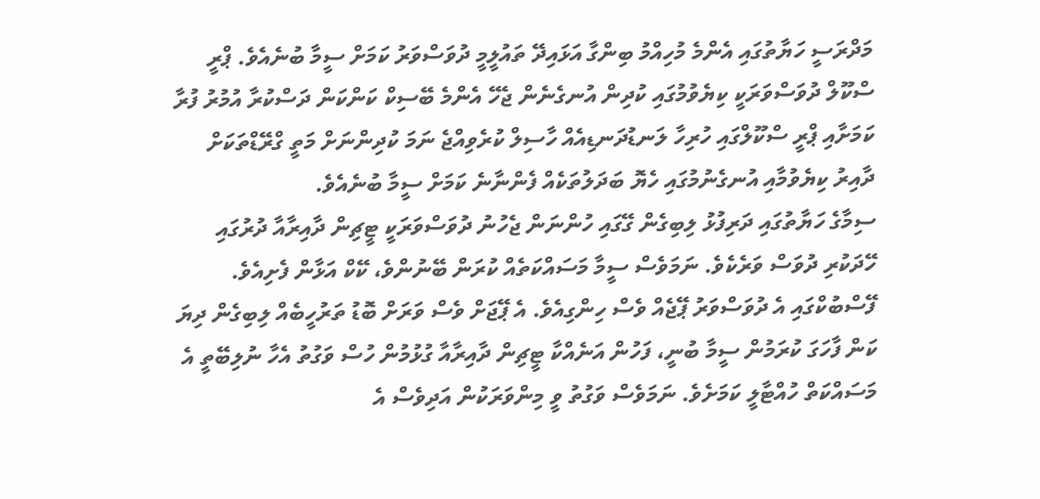މަދްރަސީ ހަޔާތުގައި އެންމެ މުހިއްމު ބިންގާ އަޅައިދޭ ތައުލީމީ ދުވަސްވަރު ކަމަށް ސީމާ ބުނެއެވެ. ޕްރީ ސްކޫލް ދުވަސްވަރަކީ ކިޔެވުމުގައި ކުދިން އުނގެނެން ޖެހޭ އެންމެ ބޭސިކް ކަންކަން ދަސްކުރާ އުމުރު ފުރާ ކަމަށާއި ޕްރީ ސްކޫލްގައި ހުރިހާ ލަނޑުދަނޑިއެއް ހާސިލް ކުރެވިއްޖެ ނަމަ ކުދިންނަށް މަތީ ގްރޭޑްތަކަށް ދާއިރު ކިޔެވުމާއި އުނގެނުމުގައި ހެޔޮ ބަދަލުތަކެއް ފެންނާނެ ކަމަށް ސީމާ ބުނެއެވެ.
ސިމާގެ ހަޔާތުގައި ދަރިފުޅު ލިބިގެން ގޭގައި ހުންނަން ޖެހުނު ދުވަސްވަރަކީ ޓީޗިން ދާއިރާއާ ދުރުގައި ހޭދަކުރި ދުވަސް ވަރެކެވެ. ނަމަވެސް ސީމާ މަސައްކަތެއް ކުރަން ބޭނުންވެ، ކޭކް އަޅާން ފެށިއެވެ. ފޭސްބުކްގައި އެ ދުވަސްވަރު ޕޭޖެއް ވެސް ހިންގިއެވެ. އެ ޕޭޖަށް ވެސް ވަރަށް ބޮޑު ތަރުހީބެއް ލިބިގެން ދިޔަ ކަން ފާހަގަ ކުރަމުން ސީމާ ބުނީ، ފަހުން އަނެއްކާ ޓީޗިން ދާއިރާއާ ގުޅުމުން ހުސް ވަގުތު އެހާ ނުލިބޭތީ އެ މަސައްކަތް ހުއްޓާލީ ކަމަށެވެ. ނަމަވެސް ވަގުތު ވީ މިންވަރަކުން އަދިވެސް އެ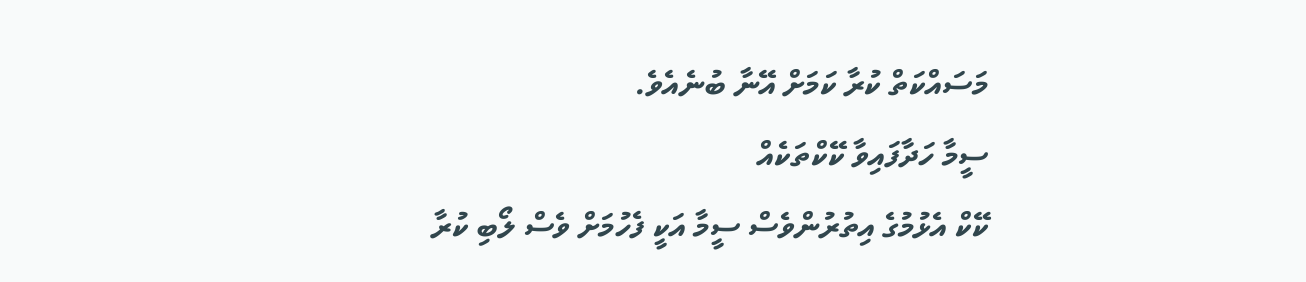މަސައްކަތް ކުރާ ކަމަށް އޭނާ ބުނެއެވެ.
ސީމާ ހަދާފައިވާ ކޭކްތަކެއް
ކޭކް އެޅުމުގެ އިތުރުންވެސް ސީމާ އަކީ ފެހުމަށް ވެސް ލޯބި ކުރާ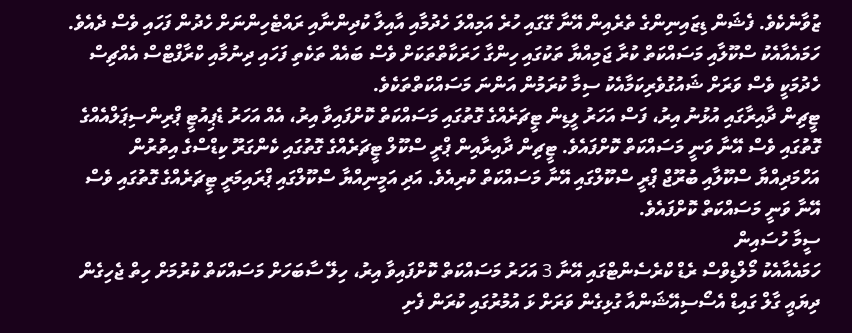ޒުވާނެކެވެ. ފެޝަން ޑިޒައިނިންގެ ތެރެއިން އޭނާ ގޭގައި ހުރެ އަމިއްލަ ހެދުމާއި އާއިލާ ކުދިންނާއި ރައްޓެހިންނަށް ހެދުން ފަހައި ވެސް ދެއެވެ. ހަމައެއާއެކު ސްކޫލާއި މަސައްކަތް ކުރާ ޖަމިއްޔާ ތަކުގައި ހިންގާ ހަރަކާތްތަކަށް ވެސް ބައެއް ތަކެތި ފަހައި ދިނުމާއި ކްރާފްޓްސް އެއްޗިސް ހެދުމަކީ ވެސް ވަރަށް ޝައުގުވެރިކަމާއެކު ސިމާ ކުރަމުން އަންނަ މަސައްކަތްތަކެވެ.
ޓީޗިން ދާއިރާގައި އުޅުނު އިރު، ފަސް އަހަރު ލީޑިން ޓީޗަރެއްގެ ގޮތުގައި މަސައްކަތް ކޮށްފައިވާ އިރު، އެއް އަހަރު ޑެޕިއުޓީ ޕްރިންސިޕަލްއެއްގެ ގޮތުގައި ވެސް އޭނާ ވަނީ މަސައްކަތް ކޮށްފައެވެ. ޓީޗިން ދާއިރާއިން ޕްރީ ސްކޫލް ޓީޗަރެއްގެ ގޮތުގައި ކެންގަރޫ ކިޑްސްގެ އިތުރުން އަހްމަދިއްޔާ ސްކޫލާއި ބުރޫޖް ޕްރީ ސްކޫލްގައި އޭނާ މަސައްކަތް ކުރިއެވެ. އަދި އަމީނިއްޔާ ސްކޫލްގައި ޕްރައިމަރީ ޓީޗަރެއްގެ ގޮތުގައި ވެސް އޭނާ ވަނީ މަސައްކަތް ކޮށްފައެވެ.
ސީމާ ހުސައިން
ހަމައެއާއެކު މޯލްޑިވްސް ރެޑް ކްރެސެންޓްގައި އޭނާ 3 އަހަރު މަސައްކަތް ކޮށްފައިވާ އިރު، ހިލޭ ސާބަހަށް މަސައްކަތް ކުރުމަށް ހިތް ޖެހިގެން ދިޔައީ ގާލް ގައިޑް އެސޯސިއޭޝަންއާ ގުޅިގެން ވަރަށް ޅަ އުމުރުގައި ކުރަން ފެށި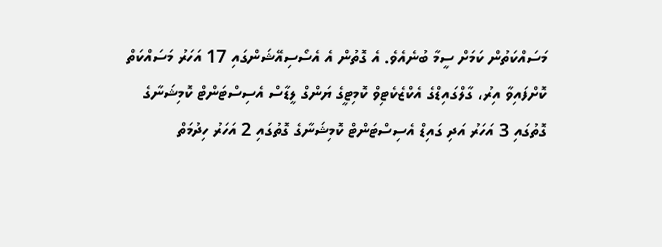މަސައްކަތުން ކަމަށް ސީމާ ބުނެއެވެ. އެ ގޮތުން އެ އެސޯސިއޭޝަންގައި 17 އަހަރު މަސައްކަތް ކޮށްފައިވާ އިރު، ގާލްގައިޑްގެ އެކްޒެކެޓިވް ކޮމިޓީގެ ޔަންގް ލީޑާސް އެސިސްޓަންޓް ކޮމިޝަނާގެ ގޮތުގައި 3 އަހަރު އަދި ގައިޑް އެސިސްޓަންޓް ކޮމިޝަނާގެ ގޮތުގައި 2 އަހަރު ހިދުމަތް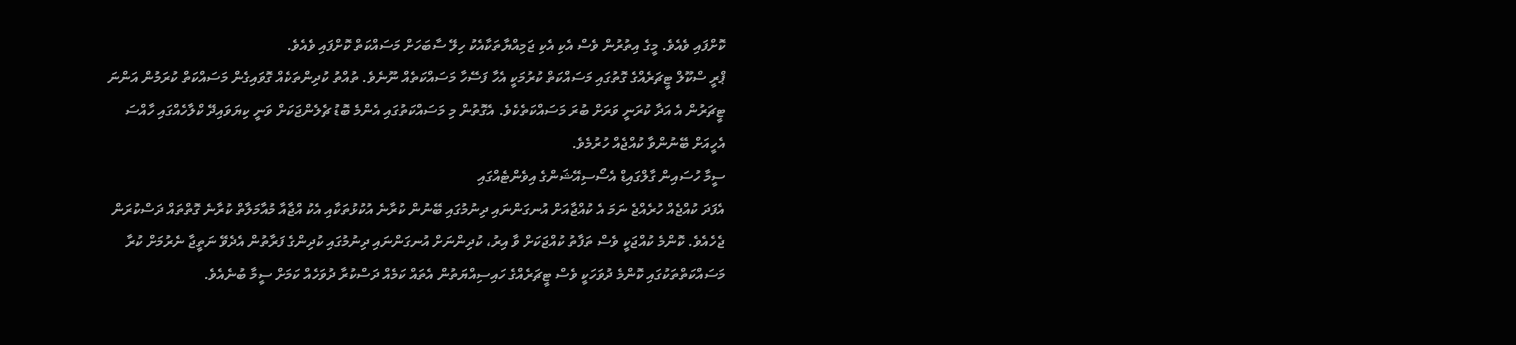ކޮށްފައި ވެއެވެ. މީގެ އިތުރުން ވެސް އެކި އެކި ޖަމިއްޔާތަކާއެކު ހިލޭ ސާބަހަށް މަސައްކަތް ކޮށްފައި ވެއެވެ.
ޕްރީ ސްކޫލް ޓީޗަރެއްގެ ގޮތުގައި މަސައްކަތް ކުރުމަކީ އެހާ ފަސޭހާ މަސައްކަތެއް ނޫނެވެ. ތުއްތު ކުދިންތަކެއް ގޮވައިގެން މަސައްކަތް ކުރަމުން އަންނަ ޓީޗަރުން އެ އަދާ ކުރަނީ ވަރަށް ބުރަ މަސައްކަތެކެވެ. އެގޮތުން މި މަސައްކަތުގައި އެންމެ ބޮޑު ޗެލެންޖަކަށް ވަނީ ކިޔަވައިދޭ ކްލާހެއްގައި ހާއްސަ އެހީއަށް ބޭނުންވާ ކުއްޖެއް ހުރުމެވެ.
ސީމާ ހުސައިން ގާލްގައިޑް އެސޯސިއޭޝަންގެ އިވެންޓެއްގައި
އެފަދަ ކުއްޖެއް ހުރެއްޖެ ނަމަ އެ ކުއްޖާއަށް އުނގަންނައި ދިނުމުގައި ބޭނުން ކުރާނެ އުކުޅުތަކާއި އެކު އްޖާއާ މުއާމަލާތް ކުރާނެ ގޮތްތައް ދަސްކުރަން ޖެހެއެވެ. ކޮންމެ ކުއްޖަކީ ވެސް ތަފާތު ކުއްޖަކަށް ވާ އިރު، ކުދިންނަށް އުނގަންނައި ދިނުމުގައި ކުދިންގެ ފަރާތުން އެދެވޭ ނަތީޖާ ނެރުމަށް ކުރާ މަސައްކަތްތަކުގައި ކޮންމެ ދުވަހަކީ ވެސް ޓީޗަރެއްގެ ހައިސިއްޔަތުން އެތައް ކަމެއް ދަސްކުރާ ދުވަހެއް ކަމަށް ސީމާ ބުނެއެވެ.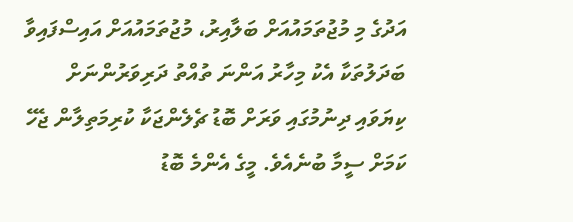އަދުގެ މި މުޖުތަމައުއަށް ބަލާއިރު، މުޖުތަމައުއަށް އައިސްފައިވާ ބަދަލުތަކާ އެކު މިހާރު އަންނަ ތުއްތު ދަރިވަރުންނަށް ކިޔަވައި ދިނުމުގައި ވަރަށް ބޮޑު ޗެލެންޖަކާ ކުރިމަތިލާން ޖެހޭ ކަމަށް ސީމާ ބުނެއެވެ. މީގެ އެންމެ ބޮޑު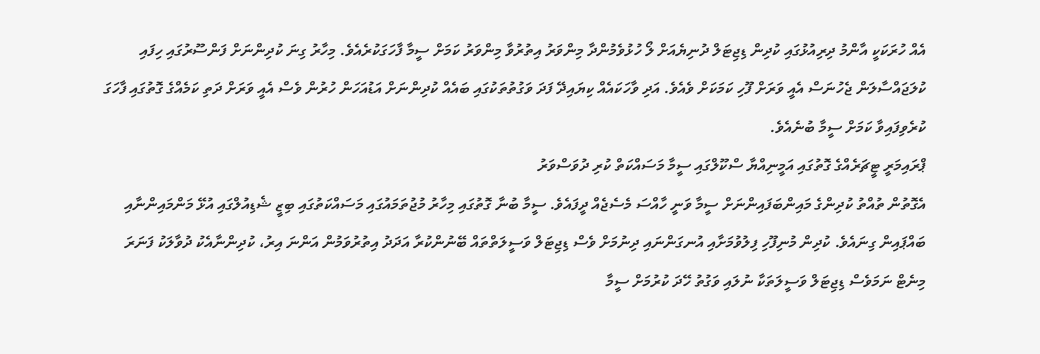އެއް ހުރަކަކީ އާންމު ދިރިއުޅުގައި ކުދިން ޑިޖިޓަލް ދުނިޔެއަށް ލޯ ހުޅުވެމުންދާ މިންވަރު އިތުރުވާ މިންވަރު ކަމަށް ސީމާ ފާހަގަކުރެއެވެ. މިހާރު ގިނަ ކުދިންނަށް ފަންސޫރުގައި ހިފައި ކުލަޖައްސާލަން ޖެހުނަސް އެއީ ވަރަށް ފޫހި ކަމަކަށް ވެއެވެ. އަދި ވާހަކައެއް ކިޔައިދޭ ފަދަ ވަގުތުތަކުގައި ބައެއް ކުދިންނަށް އަޑުއަހަން ހުރުން ވެސް އެއީ ވަރަށް ދަތި ކަމެއްގެ ގޮތުގައި ފާހަގަ ކުރެވިފައިވާ ކަމަށް ސީމާ ބުނެއެވެ.
ޕްރައިމަރީ ޓީޗަރެއްގެ ގޮތުގައި އަމީނިއްޔާ ސްކޫލްގައި ސީމާ މަސައްކަތް ކުރި ދުވަސްވަރު
އެގޮތުން ތުއްތު ކުދިންގެ މައިންބަފައިންނަށް ސީމާ ވަނީ ހާއްސަ މެސެޖެއް ދީފައެވެ. ސީމާ ބުނާ ގޮތުގައި މިހާރު މުޖުތަމައުގައި މަސައްކަތުގައި ބިޒީ ޝެޑިއުލްގައި އުޅޭ މަންމައިންނާއި ބައްޕައިން ގިނައެވެ. ކުދިން މުނިފޫހި ފިލުވުމަށާއި އުނގަންނައި ދިނުމަށް ވެސް ޑިޖިޓަލް ވަސީލަތްތައް ބޭނުންކުރާ އަދަދު އިތުރުވަމުން އަންނަ އިރު، ކުދިންނާއެކު ދުވާލަކު ފަނަރަ މިނެޓް ނަމަވެސް ޑިޖިޓަލް ވަސީލަތަކާ ނުލައި ވަގުތު ހޭދަ ކުރުމަށް ސީމާ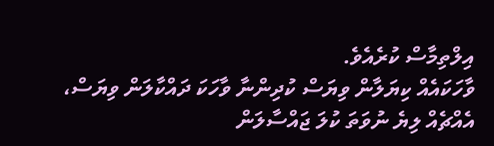އިލްތިމާސް ކުރެއެވެ.
ވާހަކައެއް ކިޔަލާން ވިޔަސް ކުދިންނާ ވާހަކަ ދައްކާލަން ވިޔަސް، އެއްޗެއް ލިޔެ ނުވަތަ ކުލަ ޖައްސާލަން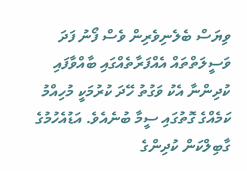ވިޔަސް ބެލެނިވެރިން ވެސް ފޯނު ފަދަ ވަސީލަތްތައް އެއްފަރާތެއްގައި ބާއްވާފައި ކުދިންނާ އެކު ވަގުތު ހޭދަ ކުރުމަކީ މުހިއްމު ކަމެއްގެ ގޮތުގައި ސީމާ ބުނެއެވެ. އަޑުއެހުމުގެ ގާބިލްކަން ކުދިންގެ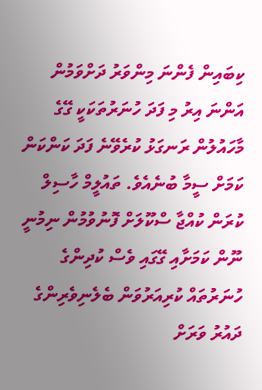ކިބައިން ފެންނަ މިންވަރު ދަށްވަމުން އަންނަ އިރު މި ފަދަ ހުނަރުތަކަކީ ގޭގެ މާހައުލުން ރަނގަޅު ކުރެވޭނެ ފަދަ ކަންކަން ކަމަށް ސީމާ ބުނެއެވެ. ތައުލީމް ހާސިލް ކުރަން ކުއްޖާ ސްކޫލަށް ފޮނުވުމުން ނިމުނީ ނޫން ކަމަށާއި ގޭގައި ވެސް ކުދިންގެ ހުނަރުތައް ކުރިއަރުވަން ބެލެނިވެރިންގެ ދައުރު ވަރަށް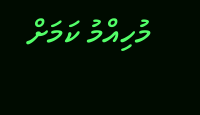މުހިއްމު ކަމަށް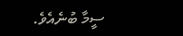ސީމާ ބުނެއެވެ.